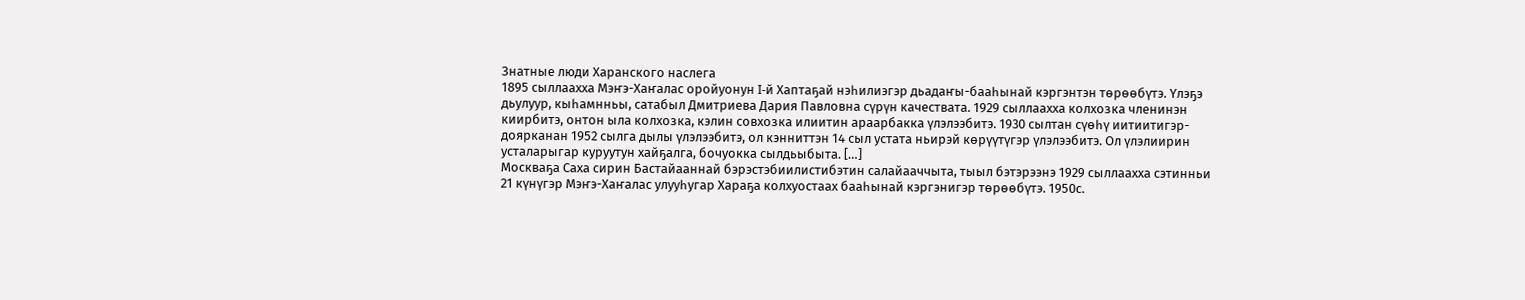Знатные люди Харанского наслега
1895 сыллаахха Мэҥэ-Хаҥалас оройуонун I-й Хаптаҕай нэһилиэгэр дьадаҥы-бааһынай кэргэнтэн төрөөбүтэ. Үлэҕэ дьулуур, кыһамнньы, сатабыл Дмитриева Дария Павловна сүрүн качествата. 1929 сыллаахха колхозка членинэн киирбитэ, онтон ыла колхозка, кэлин совхозка илиитин араарбакка үлэлээбитэ. 1930 сылтан сүөһү иитиитигэр-доярканан 1952 сылга дылы үлэлээбитэ, ол кэнниттэн 14 сыл устата ньирэй көрүүтүгэр үлэлээбитэ. Ол үлэлиирин усталарыгар куруутун хайҕалга, бочуокка сылдьыбыта. […]
Москваҕа Саха сирин Бастайааннай бэрэстэбиилистибэтин салайааччыта, тыыл бэтэрээнэ 1929 сыллаахха сэтинньи 21 күнүгэр Мэҥэ-Хаҥалас улууһугар Хараҕа колхуостаах бааһынай кэргэнигэр төрөөбүтэ. 1950с.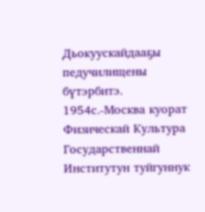Дьокуускайдааҕы педучилищены бүтэрбитэ. 1954с.-Москва куорат Физическай Культура Государственнай Институтун туйгуннук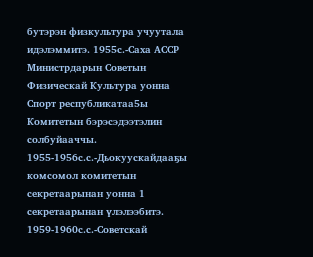бутэрэн физкультура учуутала идэлэммитэ. 1955с.-Саха АССР Министрдарын Советын Физическай Культура уонна Спорт республикатаа5ы Комитетын бэрэсэдээтэлин солбуйааччы. 1955-1956с.с.-Дьокуускайдааҕы комсомол комитетын секретаарынан уонна 1 секретаарынан үлэлээбитэ. 1959-1960с.с.-Советскай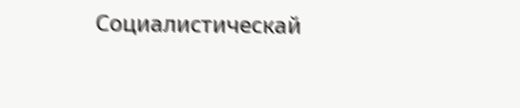Социалистическай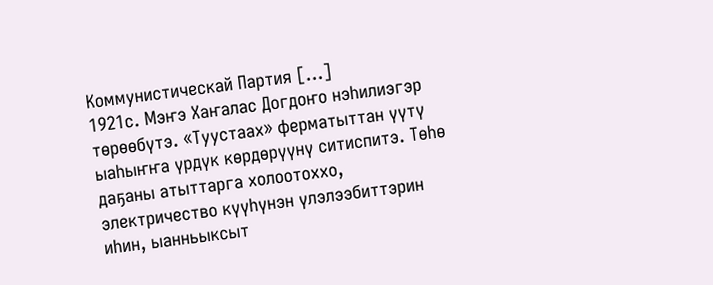Коммунистическай Партия […]
1921с. Мэҥэ Хаҥалас Догдоҥо нэһилиэгэр төрөөбүтэ. «Туустаах» ферматыттан үүтү ыаһыҥҥа үрдүк көрдөрүүнү ситиспитэ. Төһө даҕаны атыттарга холоотоххо, электричество күүһүнэн үлэлээбиттэрин иһин, ыанньыксыт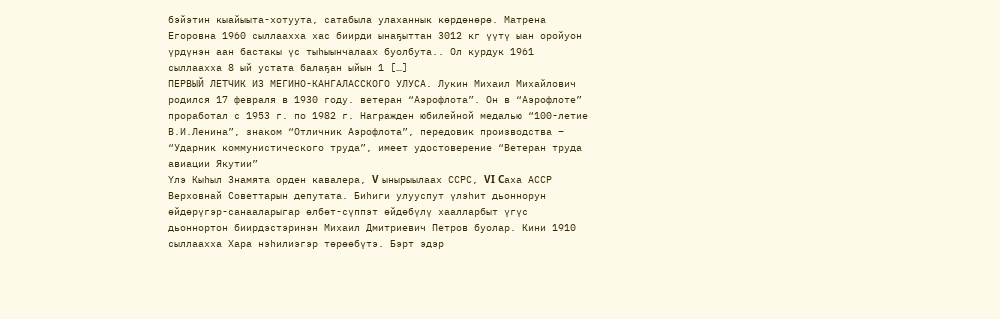бэйэтин кыайыыта-хотуута, сатабыла улаханнык көрдөнөрө. Матрена Егоровна 1960 сыллаахха хас биирди ынаҕыттан 3012 кг үүтү ыан оройуон үрдүнэн аан бастакы үс тыһыынчалаах буолбута.. Ол курдук 1961 сыллаахха 8 ый устата балаҕан ыйын 1 […]
ПЕРВЫЙ ЛЕТЧИК ИЗ МЕГИНО-КАНГАЛАССКОГО УЛУСА. Лукин Михаил Михайлович родился 17 февраля в 1930 году. ветеран “Аэрофлота”. Он в “Аэрофлоте” проработал с 1953 г. по 1982 г. Награжден юбилейной медалью “100-летие В.И.Ленина”, знаком “Отличник Аэрофлота”, передовик производства – “Ударник коммунистического труда”, имеет удостоверение “Ветеран труда авиации Якутии”
Үлэ Кыhыл Знамята орден кавалера, V ынырыылаах ССРС, VI Cаха АССР Верховнай Советтарын депутата. Биһиги улууспут үлэһит дьоннорун өйдөрүгэр-санааларыгар өлбөт-сүппэт өйдөбүлү хаалларбыт үгүс дьоннортон биирдэстэринэн Михаил Дмитриевич Петров буолар. Кини 1910 сыллаахха Хара нэһилиэгэр төрөөбүтэ. Бэрт эдэр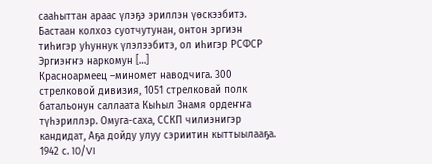сааһыттан араас үлэҕэ эриллэн үөскээбитэ. Бастаан колхоз суотчутунан, онтон эргиэн тиһигэр уһуннук үлэлээбитэ, ол иһигэр РСФСР Эргиэҥҥэ наркомун […]
Красноармеец –миномет наводчига. 300 стрелковой дивизия, 1051 стрелковай полк батальонун саллаата Кыһыл Знамя ордеҥҥа түһэриллэр. Омуга-саха, ССКП чилиэнигэр кандидат, Аҕа дойду улуу сэриитин кыттыылааҕа. 1942 с. 10/VI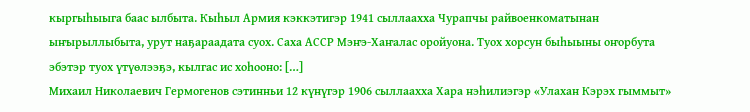кыргыһыыга баас ылбыта. Кыһыл Армия кэккэтигэр 1941 сыллаахха Чурапчы райвоенкоматынан ыҥырыллыбыта, урут наҕараадата суох. Саха АССР Мэҥэ-Хаҥалас оройуона. Туох хорсун быһыыны оҥорбута эбэтэр туох үтүөлээҕэ, кылгас ис хоһооно: […]
Михаил Николаевич Гермогенов сэтинньи 12 күнүгэр 1906 сыллаахха Хара нэһилиэгэр «Улахан Кэрэх гыммыт»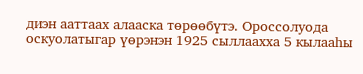диэн ааттаах алааска төрөөбүтэ. Ороссолуода оскуолатыгар үөрэнэн 1925 сыллаахха 5 кылааһы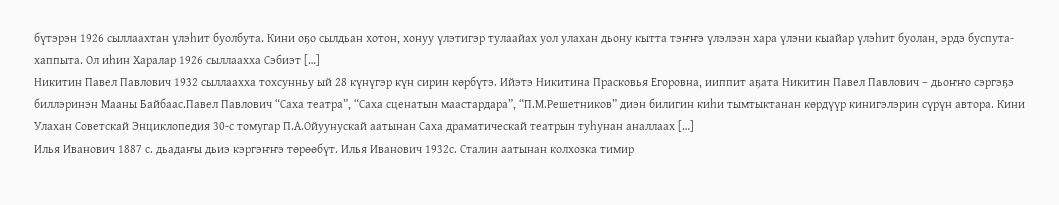бүтэрэн 1926 сыллаахтан үлэһит буолбута. Кини оҕо сылдьан хотон, хонуу үлэтигэр тулаайах уол улахан дьону кытта тэҥҥэ үлэлээн хара үлэни кыайар үлэһит буолан, эрдэ буспута-хаппыта. Ол иһин Харалар 1926 сыллаахха Сэбиэт […]
Никитин Павел Павлович 1932 сыллаахха тохсунньу ый 28 күнүгэр күн сирин көрбүтэ. Ийэтэ Никитина Прасковья Егоровна, ииппит аҕата Никитин Павел Павлович – дьоҥҥо сэргэҕэ биллэринэн Мааны Байбаас.Павел Павлович “Саха театра”, “Саха сценатын маастардара”, “П.М.Решетников” диэн билигин киһи тымтыктанан көрдүүр кинигэлэрин сүрүн автора. Кини Улахан Советскай Энциклопедия 30-с томугар П.А.Ойуунускай аатынан Саха драматическай театрын туһунан аналлаах […]
Илья Иванович 1887 с. дьадаҥы дьиэ кэргэҥҥэ төрөөбүт. Илья Иванович 1932с. Сталин аатынан колхозка тимир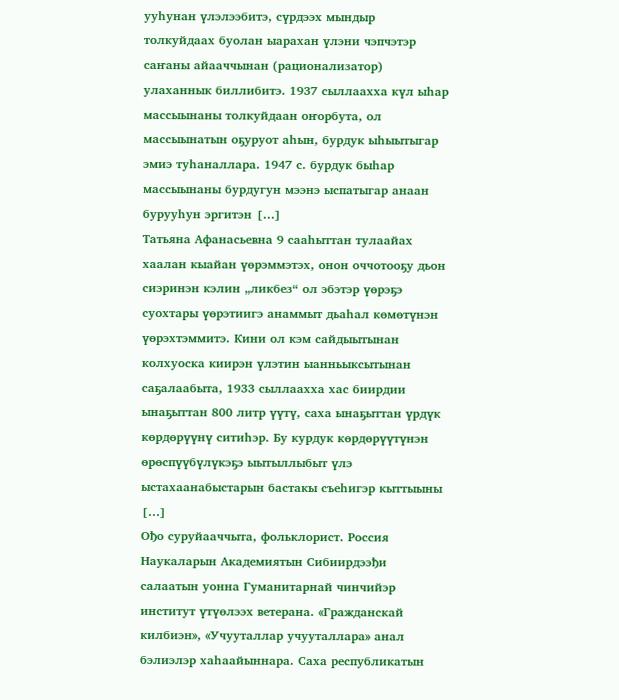ууһунан үлэлээбитэ, сүрдээх мындыр толкуйдаах буолан ыарахан үлэни чэпчэтэр саҥаны айааччынан (рационализатор) улаханнык биллибитэ. 1937 сыллаахха күл ыһар массыынаны толкуйдаан оҥорбута, ол массыынатын оҕуруот аһын, бурдук ыһыытыгар эмиэ туһаналлара. 1947 с. бурдук быһар массыынаны бурдугун мээнэ ыспатыгар анаан бурууһун эргитэн […]
Татьяна Афанасьевна 9 сааһыттан тулаайах хаалан кыайан үөрэммэтэх, онон оччотооҕу дьон сиэринэн кэлин „ликбез“ ол эбэтэр үөрэҕэ суохтары үөрэтиигэ анаммыт дьаһал көмөтүнэн үөрэхтэммитэ. Кини ол кэм сайдыытынан колхуоска киирэн үлэтин ыанньыксытынан саҕалаабыта, 1933 сыллаахха хас биирдии ынаҕыттан 800 литр үүтү, саха ынаҕыттан үрдүк көрдөрүүнү ситиһэр. Бу курдук көрдөрүүтүнэн өрөспүүбүлүкэҕэ ыытыллыбыт үлэ ыстахаанабыстарын бастакы съеһигэр кыттыыны […]
Ођо суруйааччыта, фольклорист. Россия Наукаларын Академиятын Сибиирдээђи салаатын уонна Гуманитарнай чинчийэр институт үтүөлээх ветерана. «Гражданскай килбиэн», «Учууталлар учууталлара» анал бэлиэлэр хаһаайыннара. Саха республикатын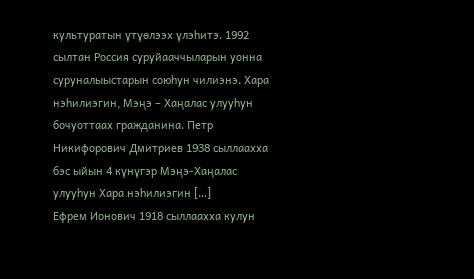культуратын үтүөлээх үлэһитэ. 1992 сылтан Россия суруйааччыларын уонна суруналыыстарын союhун чилиэнэ. Хара нэһилиэгин, Мэңэ – Хаңалас улууhун бочуоттаах гражданина. Петр Никифорович Дмитриев 1938 сыллаахха бэс ыйын 4 күнүгэр Мэңэ-Хаңалас улууһун Хара нэһилиэгин […]
Ефрем Ионович 1918 сыллаахха кулун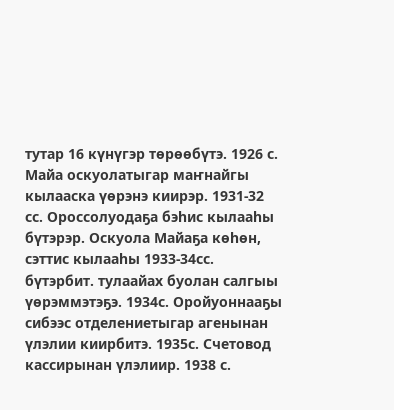тутар 16 күнүгэр төрөөбүтэ. 1926 с. Майа оскуолатыгар маҥнайгы кылааска үөрэнэ киирэр. 1931-32 сс. Ороссолуодаҕа бэһис кылааһы бүтэрэр. Оскуола Майаҕа көһөн, сэттис кылааһы 1933-34сс. бүтэрбит. тулаайах буолан салгыы үөрэммэтэҕэ. 1934с. Оройуоннааҕы сибээс отделениетыгар агенынан үлэлии киирбитэ. 1935с. Счетовод кассирынан үлэлиир. 1938 с.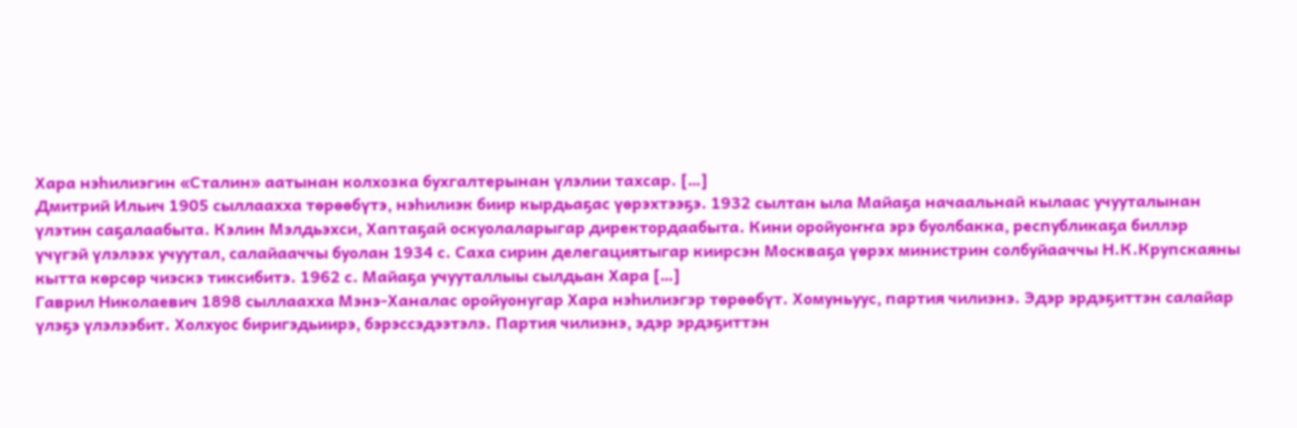Хара нэһилиэгин «Сталин» аатынан колхозка бухгалтерынан үлэлии тахсар. […]
Дмитрий Ильич 1905 сыллаахха төрөөбүтэ, нэһилиэк биир кырдьаҕас үөрэхтээҕэ. 1932 сылтан ыла Майаҕа начаальнай кылаас учууталынан үлэтин саҕалаабыта. Кэлин Мэлдьэхси, Хаптаҕай оскуолаларыгар директордаабыта. Кини оройуоҥҥа эрэ буолбакка, республикаҕа биллэр үчүгэй үлэлээх учуутал, салайааччы буолан 1934 с. Саха сирин делегациятыгар киирсэн Москваҕа үөрэх министрин солбуйааччы Н.К.Крупскаяны кытта көрсөр чиэскэ тиксибитэ. 1962 с. Майаҕа учууталлыы сылдьан Хара […]
Гаврил Николаевич 1898 сыллаахха Мэнэ-Ханалас оройуонугар Хара нэһилиэгэр төрөөбүт. Хомуньуус, партия чилиэнэ. Эдэр эрдэҕиттэн салайар үлэҕэ үлэлээбит. Холхуос биригэдьиирэ, бэрэссэдээтэлэ. Партия чилиэнэ, эдэр эрдэҕиттэн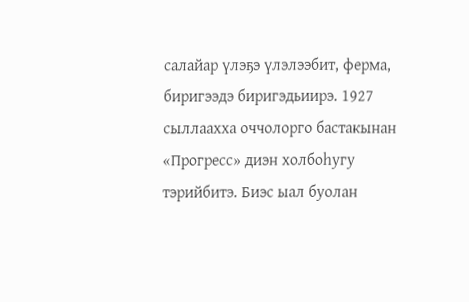салайар үлэҕэ үлэлээбит, ферма, биригээдэ биригэдьиирэ. 1927 сыллаахха оччолорго бастакынан «Прогресс» диэн холбоhугу тэрийбитэ. Биэс ыал буолан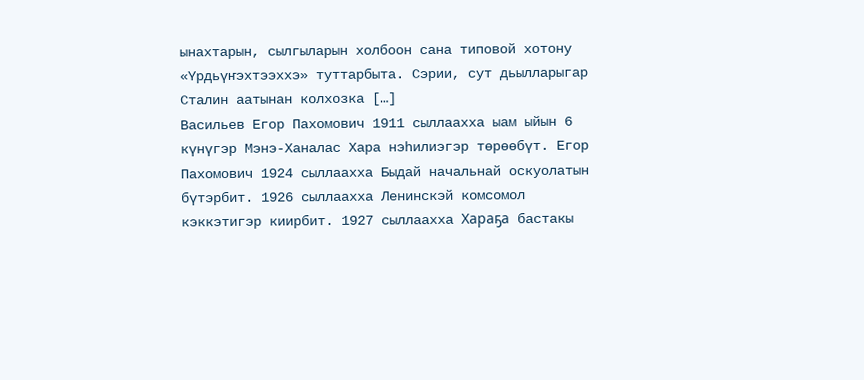ынахтарын, сылгыларын холбоон сана типовой хотону «Үрдьүҥэхтээххэ» туттарбыта. Сэрии, сут дьылларыгар Сталин аатынан колхозка […]
Васильев Егор Пахомович 1911 сыллаахха ыам ыйын 6 күнүгэр Мэнэ-Ханалас Хара нэһилиэгэр төрөөбүт. Егор Пахомович 1924 сыллаахха Быдай начальнай оскуолатын бүтэрбит. 1926 сыллаахха Ленинскэй комсомол кэккэтигэр киирбит. 1927 сыллаахха Хараҕа бастакы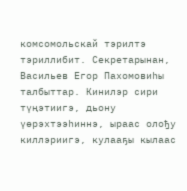комсомольскай тэрилтэ тэриллибит. Секретарынан, Васильев Егор Пахомовиһы талбыттар. Кинилэр сири түңэтиигэ, дьону үөрэхтээһиннэ, ыраас олођу киллэриигэ, кулааҕы кылаас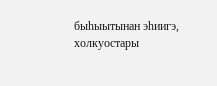быһыытынан эһиигэ, холкуостары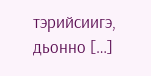тэрийсиигэ, дьонно […]